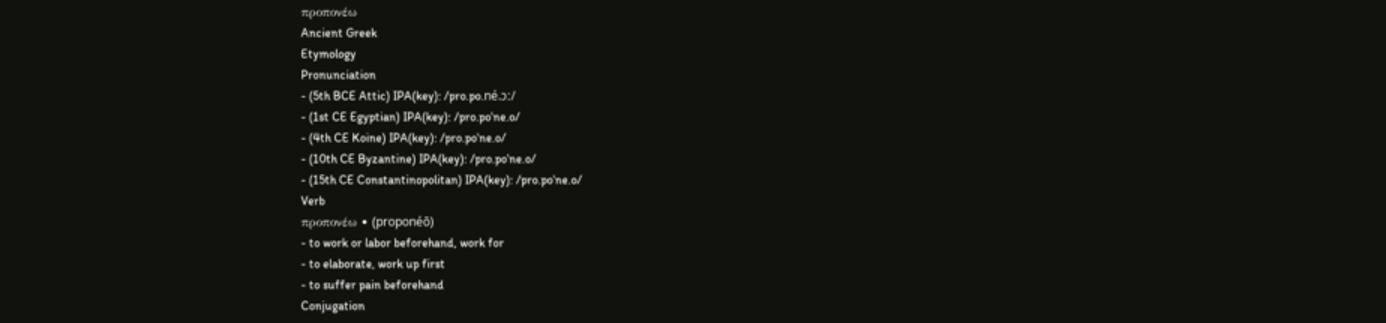προπονέω
Ancient Greek
Etymology
Pronunciation
- (5th BCE Attic) IPA(key): /pro.po.né.ɔː/
- (1st CE Egyptian) IPA(key): /pro.poˈne.o/
- (4th CE Koine) IPA(key): /pro.poˈne.o/
- (10th CE Byzantine) IPA(key): /pro.poˈne.o/
- (15th CE Constantinopolitan) IPA(key): /pro.poˈne.o/
Verb
προπονέω • (proponéō)
- to work or labor beforehand, work for
- to elaborate, work up first
- to suffer pain beforehand
Conjugation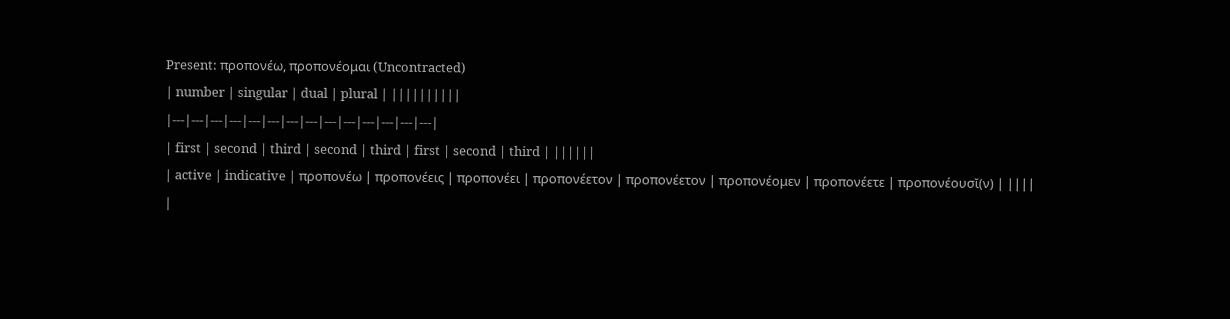Present: προπονέω, προπονέομαι (Uncontracted)
| number | singular | dual | plural | ||||||||||
|---|---|---|---|---|---|---|---|---|---|---|---|---|---|
| first | second | third | second | third | first | second | third | ||||||
| active | indicative | προπονέω | προπονέεις | προπονέει | προπονέετον | προπονέετον | προπονέομεν | προπονέετε | προπονέουσῐ(ν) | ||||
|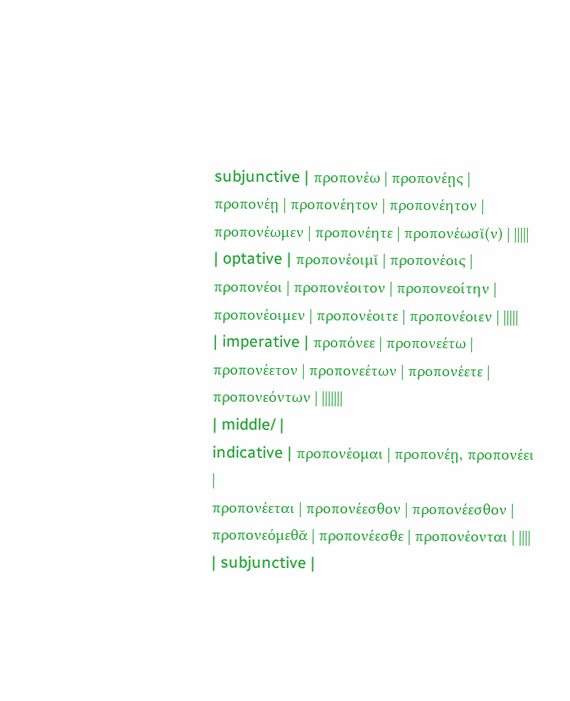subjunctive | προπονέω | προπονέῃς | προπονέῃ | προπονέητον | προπονέητον | προπονέωμεν | προπονέητε | προπονέωσῐ(ν) | |||||
| optative | προπονέοιμῐ | προπονέοις | προπονέοι | προπονέοιτον | προπονεοίτην | προπονέοιμεν | προπονέοιτε | προπονέοιεν | |||||
| imperative | προπόνεε | προπονεέτω | προπονέετον | προπονεέτων | προπονέετε | προπονεόντων | |||||||
| middle/ |
indicative | προπονέομαι | προπονέῃ, προπονέει |
προπονέεται | προπονέεσθον | προπονέεσθον | προπονεόμεθᾰ | προπονέεσθε | προπονέονται | ||||
| subjunctive |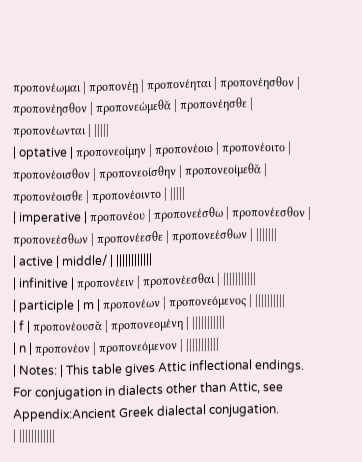προπονέωμαι | προπονέῃ | προπονέηται | προπονέησθον | προπονέησθον | προπονεώμεθᾰ | προπονέησθε | προπονέωνται | |||||
| optative | προπονεοίμην | προπονέοιο | προπονέοιτο | προπονέοισθον | προπονεοίσθην | προπονεοίμεθᾰ | προπονέοισθε | προπονέοιντο | |||||
| imperative | προπονέου | προπονεέσθω | προπονέεσθον | προπονεέσθων | προπονέεσθε | προπονεέσθων | |||||||
| active | middle/ | ||||||||||||
| infinitive | προπονέειν | προπονέεσθαι | |||||||||||
| participle | m | προπονέων | προπονεόμενος | ||||||||||
| f | προπονέουσᾰ | προπονεομένη | |||||||||||
| n | προπονέον | προπονεόμενον | |||||||||||
| Notes: | This table gives Attic inflectional endings. For conjugation in dialects other than Attic, see Appendix:Ancient Greek dialectal conjugation.
| ||||||||||||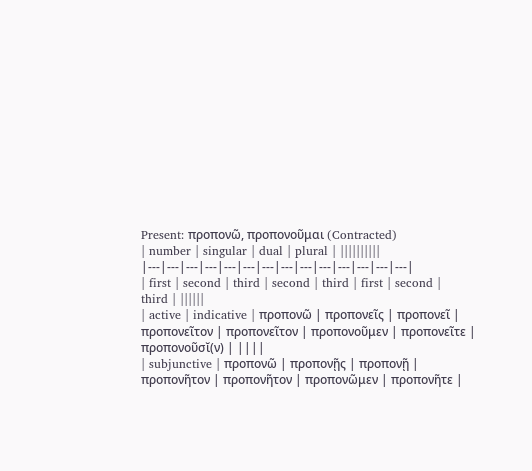Present: προπονῶ, προπονοῦμαι (Contracted)
| number | singular | dual | plural | ||||||||||
|---|---|---|---|---|---|---|---|---|---|---|---|---|---|
| first | second | third | second | third | first | second | third | ||||||
| active | indicative | προπονῶ | προπονεῖς | προπονεῖ | προπονεῖτον | προπονεῖτον | προπονοῦμεν | προπονεῖτε | προπονοῦσῐ(ν) | ||||
| subjunctive | προπονῶ | προπονῇς | προπονῇ | προπονῆτον | προπονῆτον | προπονῶμεν | προπονῆτε |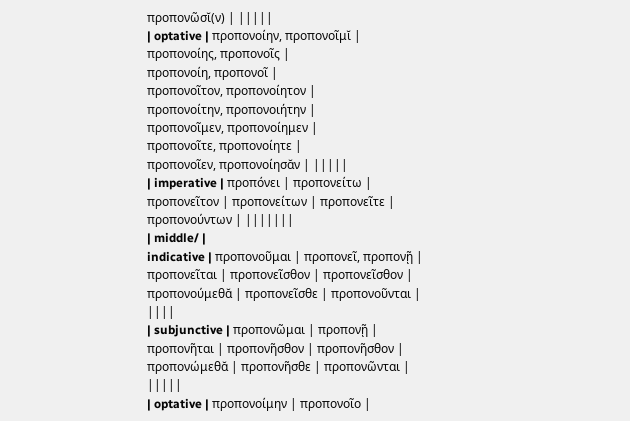προπονῶσῐ(ν) | |||||
| optative | προπονοίην, προπονοῖμῐ |
προπονοίης, προπονοῖς |
προπονοίη, προπονοῖ |
προπονοῖτον, προπονοίητον |
προπονοίτην, προπονοιήτην |
προπονοῖμεν, προπονοίημεν |
προπονοῖτε, προπονοίητε |
προπονοῖεν, προπονοίησᾰν | |||||
| imperative | προπόνει | προπονείτω | προπονεῖτον | προπονείτων | προπονεῖτε | προπονούντων | |||||||
| middle/ |
indicative | προπονοῦμαι | προπονεῖ, προπονῇ |
προπονεῖται | προπονεῖσθον | προπονεῖσθον | προπονούμεθᾰ | προπονεῖσθε | προπονοῦνται | ||||
| subjunctive | προπονῶμαι | προπονῇ | προπονῆται | προπονῆσθον | προπονῆσθον | προπονώμεθᾰ | προπονῆσθε | προπονῶνται | |||||
| optative | προπονοίμην | προπονοῖο |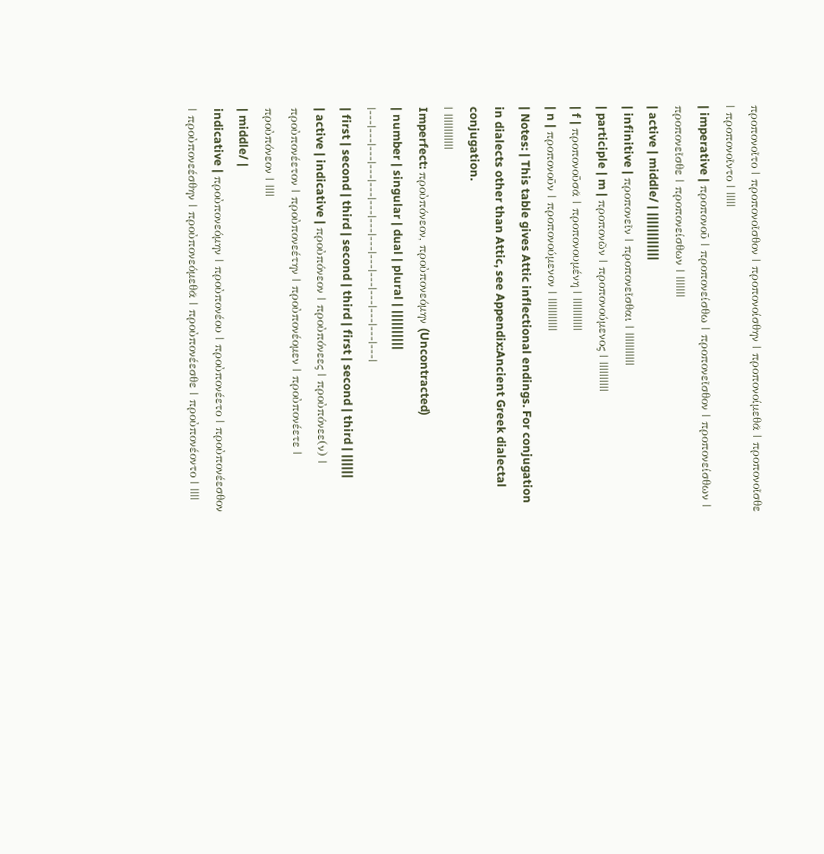προπονοῖτο | προπονοῖσθον | προπονοίσθην | προπονοίμεθᾰ | προπονοῖσθε | προπονοῖντο | |||||
| imperative | προπονοῦ | προπονείσθω | προπονεῖσθον | προπονείσθων | προπονεῖσθε | προπονείσθων | |||||||
| active | middle/ | ||||||||||||
| infinitive | προπονεῖν | προπονεῖσθαι | |||||||||||
| participle | m | προπονῶν | προπονούμενος | ||||||||||
| f | προπονοῦσᾰ | προπονουμένη | |||||||||||
| n | προπονοῦν | προπονούμενον | |||||||||||
| Notes: | This table gives Attic inflectional endings. For conjugation in dialects other than Attic, see Appendix:Ancient Greek dialectal conjugation.
| ||||||||||||
Imperfect: προὐπόνεον, προὐπονεόμην (Uncontracted)
| number | singular | dual | plural | ||||||||||
|---|---|---|---|---|---|---|---|---|---|---|---|---|---|
| first | second | third | second | third | first | second | third | ||||||
| active | indicative | προὐπόνεον | προὐπόνεες | προὐπόνεε(ν) | προὐπονέετον | προὐπονεέτην | προὐπονέομεν | προὐπονέετε | προὐπόνεον | ||||
| middle/ |
indicative | προὐπονεόμην | προὐπονέου | προὐπονέετο | προὐπονέεσθον | προὐπονεέσθην | προὐπονεόμεθᾰ | προὐπονέεσθε | προὐπονέοντο | ||||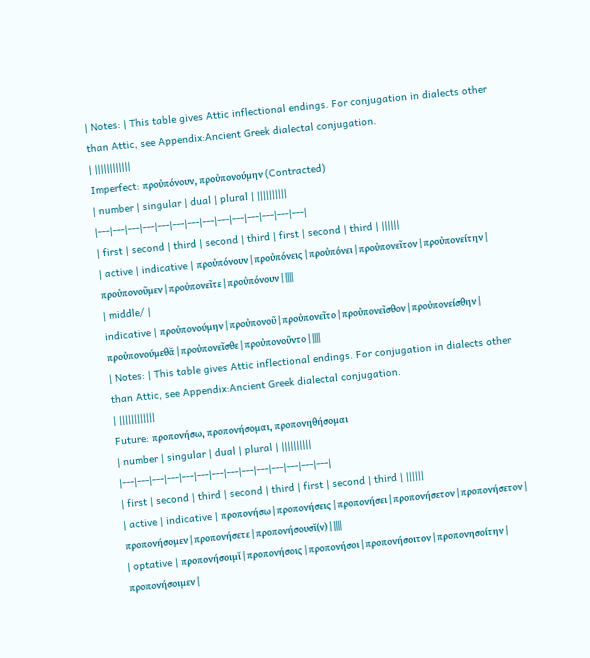| Notes: | This table gives Attic inflectional endings. For conjugation in dialects other than Attic, see Appendix:Ancient Greek dialectal conjugation.
| ||||||||||||
Imperfect: προὐπόνουν, προὐπονούμην (Contracted)
| number | singular | dual | plural | ||||||||||
|---|---|---|---|---|---|---|---|---|---|---|---|---|---|
| first | second | third | second | third | first | second | third | ||||||
| active | indicative | προὐπόνουν | προὐπόνεις | προὐπόνει | προὐπονεῖτον | προὐπονείτην | προὐπονοῦμεν | προὐπονεῖτε | προὐπόνουν | ||||
| middle/ |
indicative | προὐπονούμην | προὐπονοῦ | προὐπονεῖτο | προὐπονεῖσθον | προὐπονείσθην | προὐπονούμεθᾰ | προὐπονεῖσθε | προὐπονοῦντο | ||||
| Notes: | This table gives Attic inflectional endings. For conjugation in dialects other than Attic, see Appendix:Ancient Greek dialectal conjugation.
| ||||||||||||
Future: προπονήσω, προπονήσομαι, προπονηθήσομαι
| number | singular | dual | plural | ||||||||||
|---|---|---|---|---|---|---|---|---|---|---|---|---|---|
| first | second | third | second | third | first | second | third | ||||||
| active | indicative | προπονήσω | προπονήσεις | προπονήσει | προπονήσετον | προπονήσετον | προπονήσομεν | προπονήσετε | προπονήσουσῐ(ν) | ||||
| optative | προπονήσοιμῐ | προπονήσοις | προπονήσοι | προπονήσοιτον | προπονησοίτην | προπονήσοιμεν |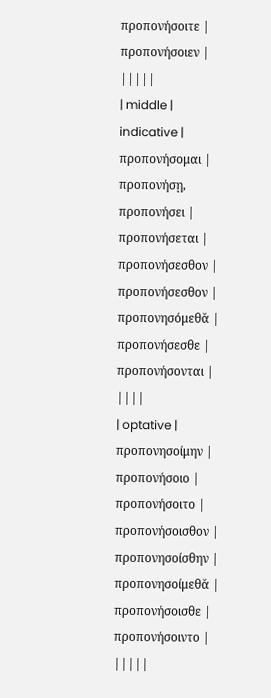προπονήσοιτε | προπονήσοιεν | |||||
| middle | indicative | προπονήσομαι | προπονήσῃ, προπονήσει |
προπονήσεται | προπονήσεσθον | προπονήσεσθον | προπονησόμεθᾰ | προπονήσεσθε | προπονήσονται | ||||
| optative | προπονησοίμην | προπονήσοιο | προπονήσοιτο | προπονήσοισθον | προπονησοίσθην | προπονησοίμεθᾰ | προπονήσοισθε | προπονήσοιντο | |||||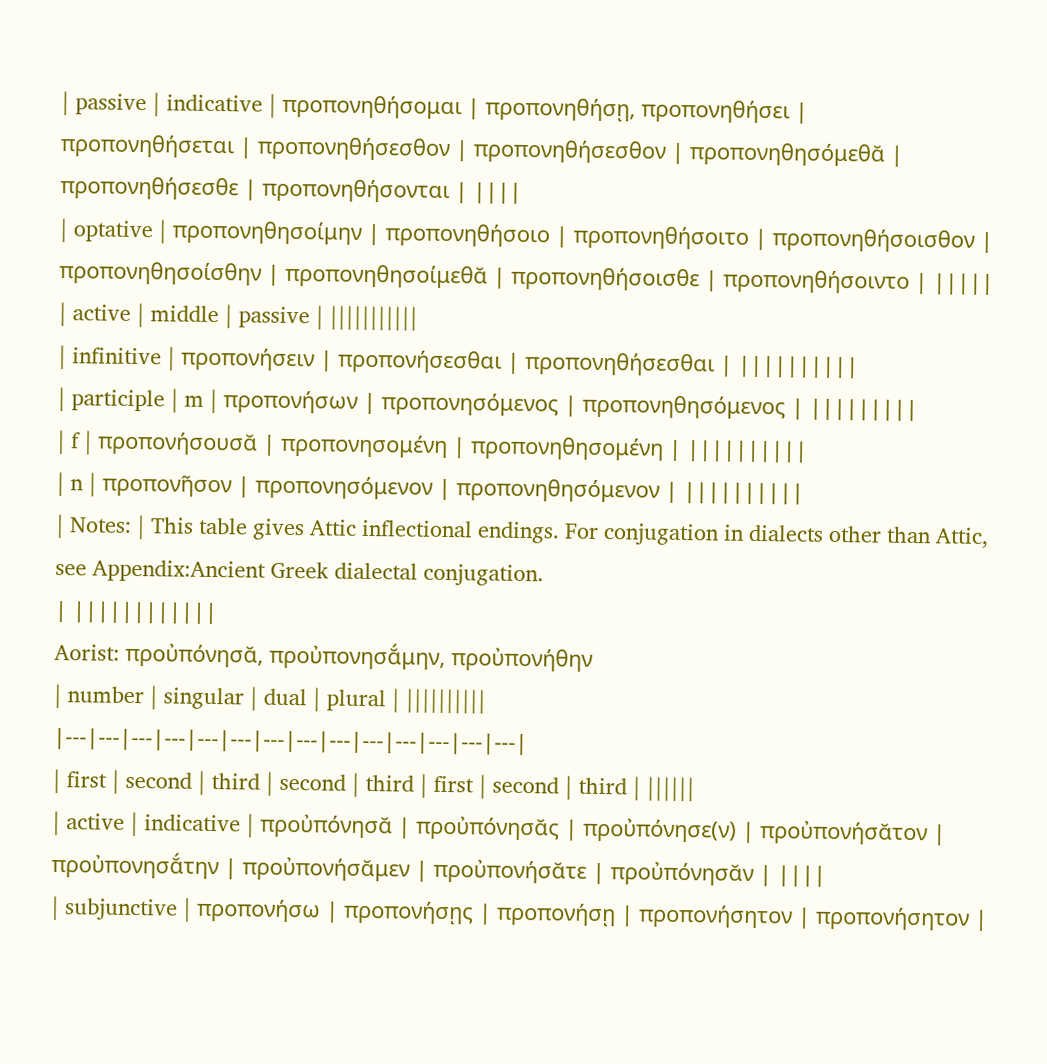| passive | indicative | προπονηθήσομαι | προπονηθήσῃ, προπονηθήσει |
προπονηθήσεται | προπονηθήσεσθον | προπονηθήσεσθον | προπονηθησόμεθᾰ | προπονηθήσεσθε | προπονηθήσονται | ||||
| optative | προπονηθησοίμην | προπονηθήσοιο | προπονηθήσοιτο | προπονηθήσοισθον | προπονηθησοίσθην | προπονηθησοίμεθᾰ | προπονηθήσοισθε | προπονηθήσοιντο | |||||
| active | middle | passive | |||||||||||
| infinitive | προπονήσειν | προπονήσεσθαι | προπονηθήσεσθαι | ||||||||||
| participle | m | προπονήσων | προπονησόμενος | προπονηθησόμενος | |||||||||
| f | προπονήσουσᾰ | προπονησομένη | προπονηθησομένη | ||||||||||
| n | προπονῆσον | προπονησόμενον | προπονηθησόμενον | ||||||||||
| Notes: | This table gives Attic inflectional endings. For conjugation in dialects other than Attic, see Appendix:Ancient Greek dialectal conjugation.
| ||||||||||||
Aorist: προὐπόνησᾰ, προὐπονησᾰ́μην, προὐπονήθην
| number | singular | dual | plural | ||||||||||
|---|---|---|---|---|---|---|---|---|---|---|---|---|---|
| first | second | third | second | third | first | second | third | ||||||
| active | indicative | προὐπόνησᾰ | προὐπόνησᾰς | προὐπόνησε(ν) | προὐπονήσᾰτον | προὐπονησᾰ́την | προὐπονήσᾰμεν | προὐπονήσᾰτε | προὐπόνησᾰν | ||||
| subjunctive | προπονήσω | προπονήσῃς | προπονήσῃ | προπονήσητον | προπονήσητον |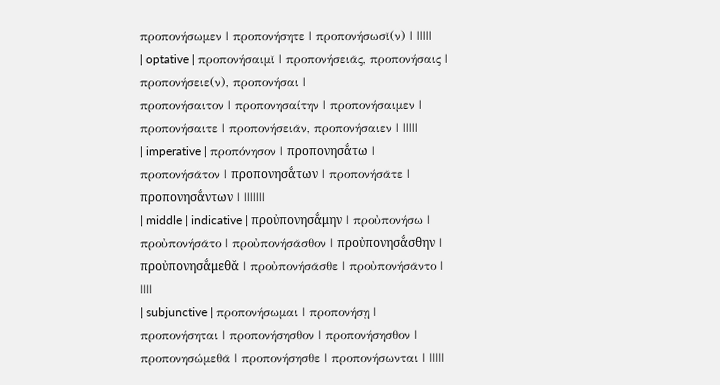προπονήσωμεν | προπονήσητε | προπονήσωσῐ(ν) | |||||
| optative | προπονήσαιμῐ | προπονήσειᾰς, προπονήσαις |
προπονήσειε(ν), προπονήσαι |
προπονήσαιτον | προπονησαίτην | προπονήσαιμεν | προπονήσαιτε | προπονήσειᾰν, προπονήσαιεν | |||||
| imperative | προπόνησον | προπονησᾰ́τω | προπονήσᾰτον | προπονησᾰ́των | προπονήσᾰτε | προπονησᾰ́ντων | |||||||
| middle | indicative | προὐπονησᾰ́μην | προὐπονήσω | προὐπονήσᾰτο | προὐπονήσᾰσθον | προὐπονησᾰ́σθην | προὐπονησᾰ́μεθᾰ | προὐπονήσᾰσθε | προὐπονήσᾰντο | ||||
| subjunctive | προπονήσωμαι | προπονήσῃ | προπονήσηται | προπονήσησθον | προπονήσησθον | προπονησώμεθᾰ | προπονήσησθε | προπονήσωνται | |||||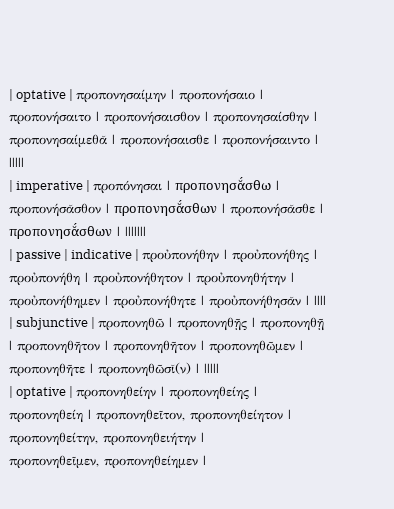| optative | προπονησαίμην | προπονήσαιο | προπονήσαιτο | προπονήσαισθον | προπονησαίσθην | προπονησαίμεθᾰ | προπονήσαισθε | προπονήσαιντο | |||||
| imperative | προπόνησαι | προπονησᾰ́σθω | προπονήσᾰσθον | προπονησᾰ́σθων | προπονήσᾰσθε | προπονησᾰ́σθων | |||||||
| passive | indicative | προὐπονήθην | προὐπονήθης | προὐπονήθη | προὐπονήθητον | προὐπονηθήτην | προὐπονήθημεν | προὐπονήθητε | προὐπονήθησᾰν | ||||
| subjunctive | προπονηθῶ | προπονηθῇς | προπονηθῇ | προπονηθῆτον | προπονηθῆτον | προπονηθῶμεν | προπονηθῆτε | προπονηθῶσῐ(ν) | |||||
| optative | προπονηθείην | προπονηθείης | προπονηθείη | προπονηθεῖτον, προπονηθείητον |
προπονηθείτην, προπονηθειήτην |
προπονηθεῖμεν, προπονηθείημεν |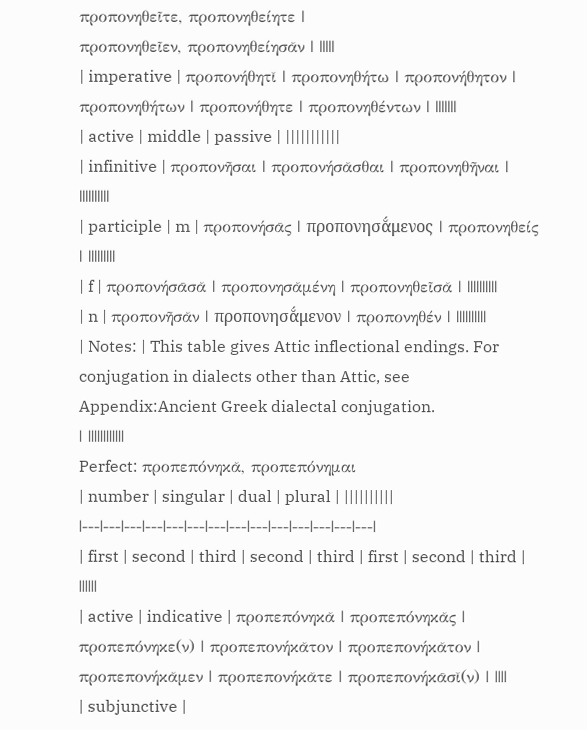προπονηθεῖτε, προπονηθείητε |
προπονηθεῖεν, προπονηθείησᾰν | |||||
| imperative | προπονήθητῐ | προπονηθήτω | προπονήθητον | προπονηθήτων | προπονήθητε | προπονηθέντων | |||||||
| active | middle | passive | |||||||||||
| infinitive | προπονῆσαι | προπονήσᾰσθαι | προπονηθῆναι | ||||||||||
| participle | m | προπονήσᾱς | προπονησᾰ́μενος | προπονηθείς | |||||||||
| f | προπονήσᾱσᾰ | προπονησᾰμένη | προπονηθεῖσᾰ | ||||||||||
| n | προπονῆσᾰν | προπονησᾰ́μενον | προπονηθέν | ||||||||||
| Notes: | This table gives Attic inflectional endings. For conjugation in dialects other than Attic, see Appendix:Ancient Greek dialectal conjugation.
| ||||||||||||
Perfect: προπεπόνηκᾰ, προπεπόνημαι
| number | singular | dual | plural | ||||||||||
|---|---|---|---|---|---|---|---|---|---|---|---|---|---|
| first | second | third | second | third | first | second | third | ||||||
| active | indicative | προπεπόνηκᾰ | προπεπόνηκᾰς | προπεπόνηκε(ν) | προπεπονήκᾰτον | προπεπονήκᾰτον | προπεπονήκᾰμεν | προπεπονήκᾰτε | προπεπονήκᾱσῐ(ν) | ||||
| subjunctive |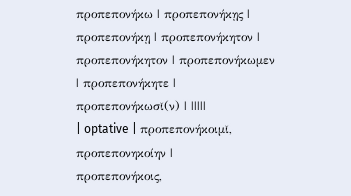προπεπονήκω | προπεπονήκῃς | προπεπονήκῃ | προπεπονήκητον | προπεπονήκητον | προπεπονήκωμεν | προπεπονήκητε | προπεπονήκωσῐ(ν) | |||||
| optative | προπεπονήκοιμῐ, προπεπονηκοίην |
προπεπονήκοις,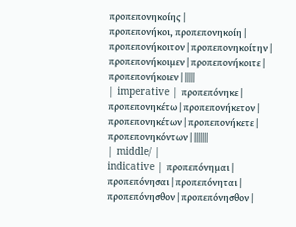προπεπονηκοίης |
προπεπονήκοι, προπεπονηκοίη |
προπεπονήκοιτον | προπεπονηκοίτην | προπεπονήκοιμεν | προπεπονήκοιτε | προπεπονήκοιεν | |||||
| imperative | προπεπόνηκε | προπεπονηκέτω | προπεπονήκετον | προπεπονηκέτων | προπεπονήκετε | προπεπονηκόντων | |||||||
| middle/ |
indicative | προπεπόνημαι | προπεπόνησαι | προπεπόνηται | προπεπόνησθον | προπεπόνησθον |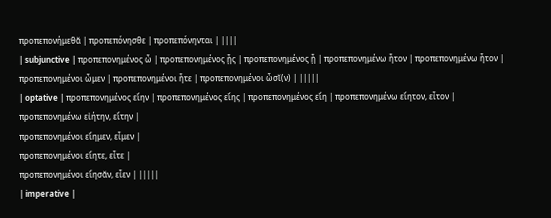προπεπονήμεθᾰ | προπεπόνησθε | προπεπόνηνται | ||||
| subjunctive | προπεπονημένος ὦ | προπεπονημένος ᾖς | προπεπονημένος ᾖ | προπεπονημένω ἦτον | προπεπονημένω ἦτον | προπεπονημένοι ὦμεν | προπεπονημένοι ἦτε | προπεπονημένοι ὦσῐ(ν) | |||||
| optative | προπεπονημένος εἴην | προπεπονημένος εἴης | προπεπονημένος εἴη | προπεπονημένω εἴητον, εἶτον |
προπεπονημένω εἰήτην, εἴτην |
προπεπονημένοι εἴημεν, εἶμεν |
προπεπονημένοι εἴητε, εἶτε |
προπεπονημένοι εἴησᾰν, εἶεν | |||||
| imperative |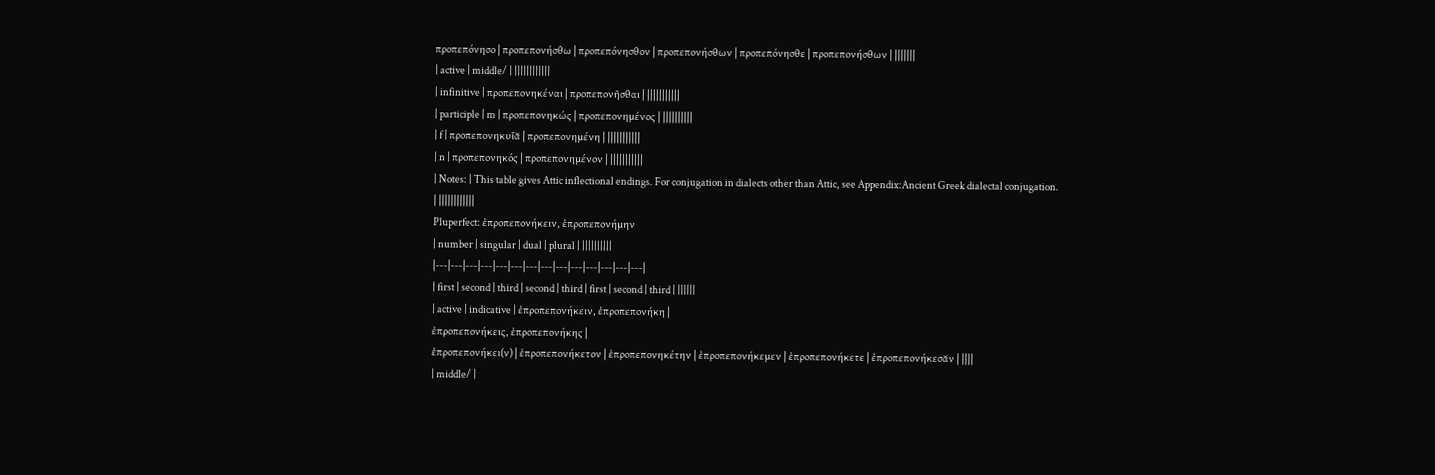προπεπόνησο | προπεπονήσθω | προπεπόνησθον | προπεπονήσθων | προπεπόνησθε | προπεπονήσθων | |||||||
| active | middle/ | ||||||||||||
| infinitive | προπεπονηκέναι | προπεπονῆσθαι | |||||||||||
| participle | m | προπεπονηκώς | προπεπονημένος | ||||||||||
| f | προπεπονηκυῖᾰ | προπεπονημένη | |||||||||||
| n | προπεπονηκός | προπεπονημένον | |||||||||||
| Notes: | This table gives Attic inflectional endings. For conjugation in dialects other than Attic, see Appendix:Ancient Greek dialectal conjugation.
| ||||||||||||
Pluperfect: ἐπροπεπονήκειν, ἐπροπεπονήμην
| number | singular | dual | plural | ||||||||||
|---|---|---|---|---|---|---|---|---|---|---|---|---|---|
| first | second | third | second | third | first | second | third | ||||||
| active | indicative | ἐπροπεπονήκειν, ἐπροπεπονήκη |
ἐπροπεπονήκεις, ἐπροπεπονήκης |
ἐπροπεπονήκει(ν) | ἐπροπεπονήκετον | ἐπροπεπονηκέτην | ἐπροπεπονήκεμεν | ἐπροπεπονήκετε | ἐπροπεπονήκεσᾰν | ||||
| middle/ |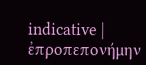indicative | ἐπροπεπονήμην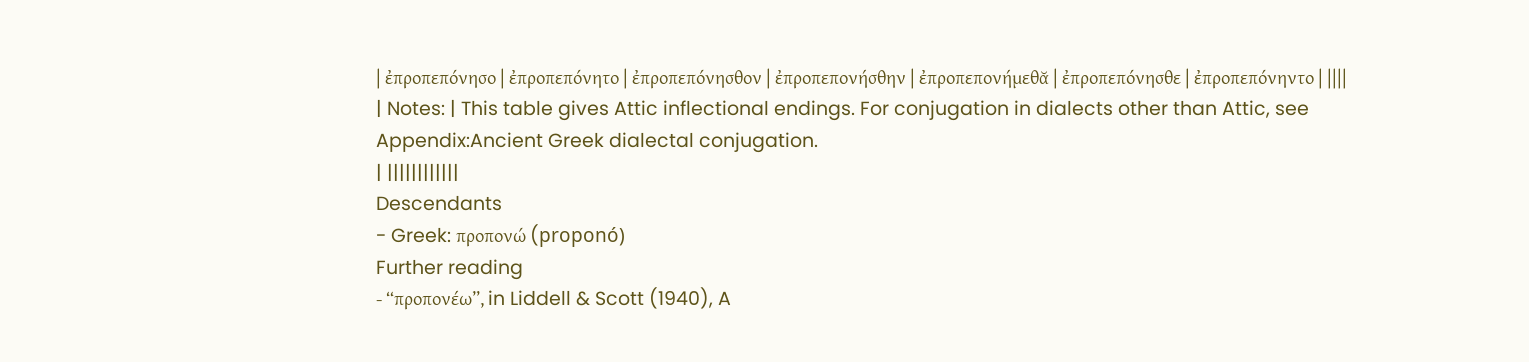| ἐπροπεπόνησο | ἐπροπεπόνητο | ἐπροπεπόνησθον | ἐπροπεπονήσθην | ἐπροπεπονήμεθᾰ | ἐπροπεπόνησθε | ἐπροπεπόνηντο | ||||
| Notes: | This table gives Attic inflectional endings. For conjugation in dialects other than Attic, see Appendix:Ancient Greek dialectal conjugation.
| ||||||||||||
Descendants
- Greek: προπονώ (proponó)
Further reading
- “προπονέω”, in Liddell & Scott (1940), A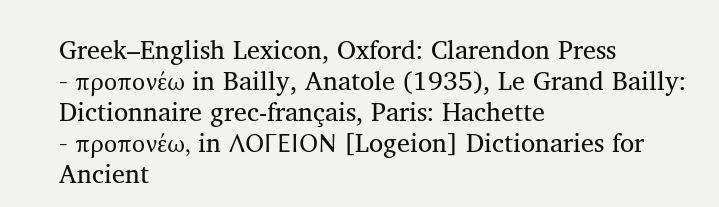Greek–English Lexicon, Oxford: Clarendon Press
- προπονέω in Bailly, Anatole (1935), Le Grand Bailly: Dictionnaire grec-français, Paris: Hachette
- προπονέω, in ΛΟΓΕΙΟΝ [Logeion] Dictionaries for Ancient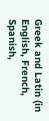Greek and Latin (in English, French, Spanish,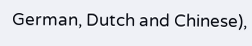German, Dutch and Chinese),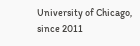University of Chicago, since 2011